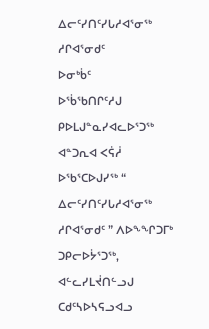ᐃᓕᑦᓯᑎᑦᓯᒐᓱᐊᕐᓂᖅ ᓱᒋᐊᕐᓂᑯᑦ
ᐅᓂᒃᑳᑦ
ᐅᖄᖃᑎᒋᑦᓱᒍ ᑭᐅᒪᒍᓐᓇᓯᐊᓚᐅᕐᑐᖅ
ᐊᓐᑐᕆᐊ ᐸᕌᓲ
ᐅᖃᕐᑕᐅᒍᓯᖅ “ ᐃᓕᑦᓯᑎᑦᓯᒐᓱᐊᕐᓂᖅ ᓱᒋᐊᕐᓂᑯᑦ ” ᐱᐅᖕᖏᑐᒥᒃ ᑐᑭᓕᐅᔮᕐᑐᖅ, ᐊᓪᓚᓯᒪᔫᑎᓪᓗᒍ ᑕᑯᑦᓴᐅᓴᕋᓗᐊᓗ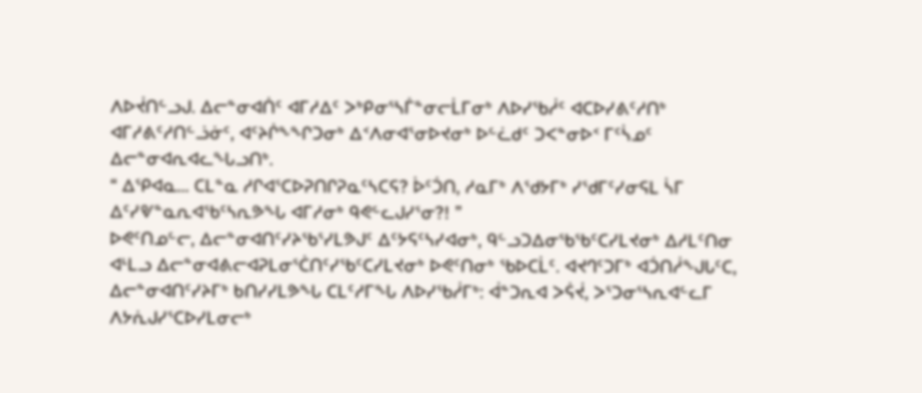ᐱᐅᔫᑎᓪᓗᒍ. ᐃᓕᓐᓂᐊᑏᑦ ᐊᒥᓱᐃᑦ ᐳᒃᑭᓂᕐᓴᒦᓐᓂᓕᒫᒥᓂᒃ ᐱᐅᓯᖃᓲᑦ ᐊᑕᐅᓯᕕᑦᓱᑎᒃ ᐊᒥᓱᕕᑦᓱᑎᓪᓘᓃᑦ, ᐊᑦᔨᒌᖕᖏᑐᓂᒃ ᐃᑉᐱᓂᐊᕐᓂᐅᔪᓂᒃ ᐅᓪᓛᑯᑦ ᑐᐸᓐᓂᐅᑉ ᒥᑦᓵᓄᑦ ᐃᓕᓐᓂᐊᕆᐊᓚᖓᓗᑎᒃ.
“ ᐃᕿᐊᓇ… ᑕᒪᓐᓇ ᓱᒋᐊᕐᑕᐅᕈᑎᒋᕈᓇᑦᓴᑕᕋ? ᐆᑦᑑᑎ, ᓱᓇᒥᒃ ᐱᖁᔭᒥᒃ ᓯᖁᒥᑦᓯᓂᕋᒪ ᓵᒥ ᐃᑦᓯᕓᓐᓇᕆᐊᖃᑦᓴᕆᕗᖓ ᐊᒥᓱᓂᒃ ᑫᕙᓪᓚᒍᓯᕐᓂ?! ”
ᐅᕙᑦᑎᓄᓪᓕ, ᐃᓕᓐᓂᐊᑎᑦᓯᔨᖃᕐᓯᒪᕗᒍᑦ ᐃᑦᔭᕋᑦᓴᓯᐊᓂᒃ, ᑫᓪᓗᑐᐃᓂᖃᖃᑦᑕᓯᒪᔪᓂᒃ ᐃᓱᒪᑦᑎᓂ ᐊᒻᒪᓗ ᐃᓕᓐᓂᐊᕕᓕᐊᕈᒪᓂᕐᑖᑎᑦᓯᖃᑦᑕᓯᒪᔪᓂᒃ ᐅᕙᑦᑎᓂᒃ ᖃᐅᑕᒫᑦ. ᐊᔪᒉᑦᑐᒥᒃ ᐊᑑᑎᓲᖑᒐᑦᑕ, ᐃᓕᓐᓂᐊᑎᑦᓯᔨᒥᒃ ᑲᑎᓯᓯᒪᕗᖓ ᑕᒪᑦᓱᒥᖓ ᐱᐅᓯᖃᓲᒥᒃ: ᐋᓐᑐᕆᐊ ᐳᕌᔫ, ᐳᕐᑐᓂᕐᓴᕆᐊᓪᓚᒥ ᐱᔭᕇᒍᓯᕐᑕᐅᓯᒪᓂᓕᒃ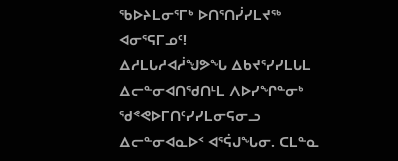ᖃᐅᔨᒪᓂᕐᒥᒃ ᐅᑎᕐᑎᓰᓯᒪᔪᖅ ᐊᓂᕐᕋᒥᓄᑦ!
ᐃᓱᒪᒐᓱᐊᓲᖑᕗᖓ ᐃᑲᔪᕐᓯᓯᒪᒐᒪ ᐃᓕᓐᓂᐊᑎᖁᑎᒻᒪ ᐱᐅᓯᖏᓐᓂᒃ ᖁᕝᕙᐅᒥᑎᑦᓯᓯᒪᓂᕋᓂᓗ ᐃᓕᓐᓂᐊᓇᐅᑉ ᐊᕐᕌᒍᖓᓂ. ᑕᒪᓐᓇ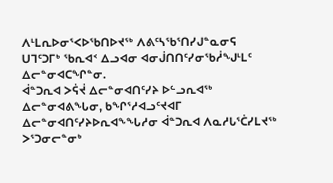ᐱᒻᒪᕆᐅᓂᕐᐸᐅᖃᑎᐅᔪᖅ ᐱᕕᑦᓴᖃᕐᑎᓯᒍᓐᓇᓂᕋ ᑌᒣᑦᑐᒥᒃ ᖃᕆᐊᑉ ᐃᓗᐊᓂ ᐊᓂᒎᑎᑎᑦᓯᓂᖃᓲᖑᒻᒪᑦ ᐃᓕᓐᓂᐊᑕᖏᓐᓂ.
ᐋᓐᑐᕆᐊ ᐳᕌᔫ ᐃᓕᓐᓂᐊᑎᑦᓯᔨ ᐅᓪᓗᕆᐊᖅ ᐃᓕᓐᓂᐊᕕᖓᓂ, ᑲᖏᕐᓱᐊᓗᑦᔪᐊᒥ
ᐃᓕᓐᓂᐊᑎᑦᓯᔨᐅᕆᐊᖕᖓᓱᓂ ᐋᓐᑐᕆᐊ ᐱᓇᓱᒐᕐᑖᓯᒪᔪᖅ ᐳᕐᑐᓂᓕᓐᓂᒃ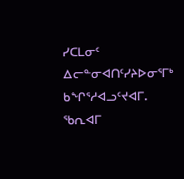ᓯᑕᒪᓂᑦ ᐃᓕᓐᓂᐊᑎᑦᓯᔨᐅᓂᕐᒥᒃ ᑲᖏᕐᓱᐊᓗᑦᔪᐊᒥ. ᖃᕆᐊᒥ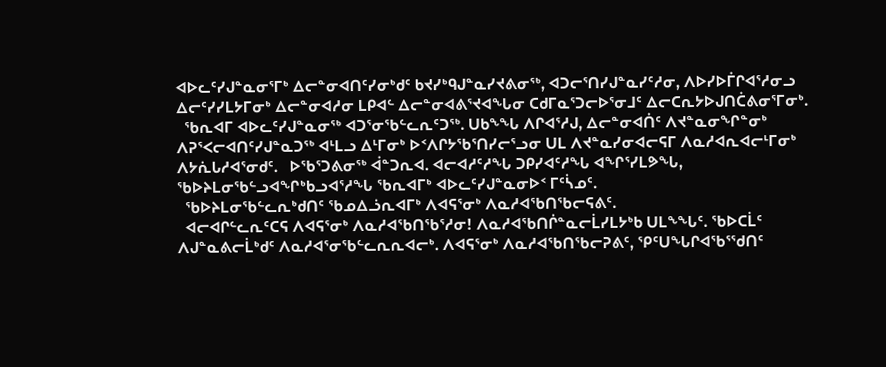ᐊᐅᓚᑦᓯᒍᓐᓇᓂᕐᒥᒃ ᐃᓕᓐᓂᐊᑎᑦᓯᓂᒃᑯᑦ ᑲᔪᓯᒃᑫᒍᓐᓇᓯᔪᕕᓂᖅ, ᐊᑐᓕᕐᑎᓯᒍᓐᓇᓯᑦᓱᓂ, ᐱᐅᓯᐅᒦᒋᐊᕐᓱᓂᓗ ᐃᓕᑦᓯᓯᒪᔭᒥᓂᒃ ᐃᓕᓐᓂᐊᓱᓂ ᒪᑭᐊᓪ ᐃᓕᓐᓂᐊᕕᕐᔪᐊᖓᓂ ᑕᑯᒥᓇᕐᑐᓕᐅᕐᓂᒧᑦ ᐃᓕᑕᕆᔭᐅᒍᑎᑖᕕᓂᕐᒥᓂᒃ.
  ᖃᕆᐊᒥ ᐊᐅᓚᑦᓯᒍᓐᓇᓂᖅ ᐊᑐᕐᓂᖃᓪᓚᕆᑦᑐᖅ. ᑌᑲᖕᖓ ᐱᒋᐊᕐᓱᒍ, ᐃᓕᓐᓂᐊᑏᑦ ᐱᔪᓐᓇᓂᖏᓐᓂᒃ ᐱᕈᕐᐸᓕᐊᑎᑦᓯᒍᓐᓇᑐᖅ ᐊᒻᒪᓗ ᐃᒻᒥᓂᒃ ᐅᑉᐱᒋᔭᖃᕐᑎᓯᓕᕐᓗᓂ ᑌᒪ ᐱᔪᓐᓇᓯᓂᐊᓕᕋᒥ ᐱᓇᓱᐊᕆᐊᓕᒻᒥᓂᒃ ᐱᔭᕇᒐᓱᐊᕐᓂᑯᑦ.   ᐅᖃᕐᑐᕕᓂᖅ ᐋᓐᑐᕆᐊ. ᐊᓕᐊᓱᑦᓱᖓ ᑐᑭᓯᐊᑦᓱᖓ ᐊᖏᕐᓯᒪᕗᖓ, ᖃᐅᔨᒪᓂᖃᓪᓗᐊᖏᒃᑲᓗᐊᕐᓱᖓ ᖃᕆᐊᒥᒃ ᐊᐅᓚᑦᓯᒍᓐᓇᓂᐅᑉ ᒥᑦᓵᓄᑦ.
  ᖃᐅᔨᒪᓂᖃᓪᓚᕆᒃᑯᑎᑦ ᖃᓄᐃᓘᕆᐊᒥᒃ ᐱᐊᕋᕐᓂᒃ ᐱᓇᓱᐊᖃᑎᖃᓕᕋᕕᑦ.
  ᐊᓕᐊᒋᓪᓚᕆᑦᑕᕋ ᐱᐊᕋᕐᓂᒃ ᐱᓇᓱᐊᖃᑎᖃᕐᓱᓂ! ᐱᓇᓱᐊᖃᑎᒌᓐᓇᓕᒫᓯᒪᔭᒃᑲ ᑌᒪᖕᖓᑦ. ᖃᐅᑕᒫᑦ ᐱᒍᓐᓇᕕᓕᒫᒃᑯᑦ ᐱᓇᓱᐊᕐᓂᖃᓪᓚᕆᕆᐊᓕᒃ. ᐱᐊᕋᕐᓂᒃ ᐱᓇᓱᐊᖃᑎᖃᓕᕈᕕᑦ, ᕿᑦᑌᖓᒋᐊᖃᕐᖁᑎᑦ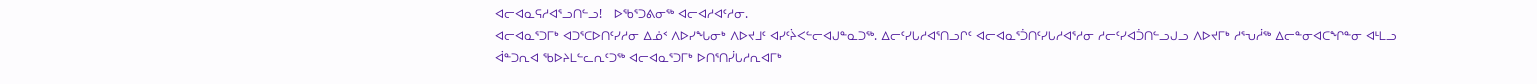ᐊᓕᐊᓇᕋᓱᐊᕐᓗᑎᓪᓗ!   ᐅᖃᕐᑐᕕᓂᖅ ᐊᓕᐊᓱᐊᑦᓱᓂ.
ᐊᓕᐊᓇᕐᑐᒥᒃ ᐊᑐᕐᑕᐅᑎᑦᓯᓱᓂ ᐃᓅᑉ ᐱᐅᓯᖓᓂᒃ ᐱᐅᔪᒧᑦ ᐊᓯᑦᔩᐸᓪᓕᐊᒍᓐᓇᑐᖅ. ᐃᓕᑦᓯᒐᓱᐊᕐᑎᓗᒋᑦ ᐊᓕᐊᓇᕐᑑᑎᑦᓯᒐᓱᐊᕐᓱᓂ ᓱᓕᑦᓯᐊᑑᑎᓪᓗᒍᓗ ᐱᐅᔪᒥᒃ ᓱᕐᕃᓲᖅ ᐃᓕᓐᓂᐊᑕᖏᓐᓂ ᐊᒻᒪᓗ ᐋᓐᑐᕆᐊ ᖃᐅᔨᒪᓪᓚᕆᑦᑐᖅ ᐊᓕᐊᓇᕐᑐᒥᒃ ᐅᑎᕐᑎᓰᒐᓱᕆᐊᒥᒃ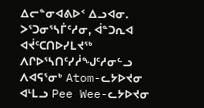ᐃᓕᓐᓂᐊᕕᐅᑉ ᐃᓗᐊᓂ. ᐳᕐᑐᓂᕐᓴᒦᑦᓱᓂ, ᐋᓐᑐᕆᐊ ᐊᔫᑦᑕᑎᐅᓯᒪᔪᖅ ᐱᒋᐅᕐᓴᑎᑦᓯᓲᖑᑦᓱᓂᓪᓗ ᐱᐊᕋᕐᓂᒃ Atom-ᓚᔭᐅᔪᓂ ᐊᒻᒪᓗ Pee Wee-ᓚᔭᐅᔪᓂ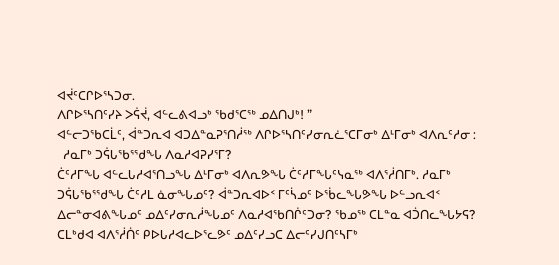ᐊᔫᑦᑕᒋᐅᕐᓴᑐᓂ.
ᐱᒋᐅᕐᓴᑎᑦᓯᔨ ᐳᕌᔫ, ᐊᓪᓚᕕᐊᓗᒃ ᖃᑯᕐᑕᖅ ᓄᐃᑎᒍᒃ! ”
ᐊᓪᓕᑐᖃᑕᒫᑦ, ᐋᓐᑐᕆᐊ ᐊᑐᐃᓐᓇᕈᕐᑎᓲᖅ ᐱᒋᐅᕐᓴᑎᑦᓯᓂᕆᓛᕐᑕᒥᓂᒃ ᐃᒻᒥᓂᒃ ᐊᐱᕆᑦᓱᓂ :
  ᓱᓇᒥᒃ ᑐᕌᒐᖃᕐᖁᖓ ᐱᓇᓱᐊᕈᓯᕐᒥ?
ᑖᑦᓱᒥᖓ ᐊᓪᓚᒐᓱᐊᕐᑎᓗᖓ ᐃᒻᒥᓂᒃ ᐊᐱᕆᕗᖓ ᑖᑦᓱᒥᖓᑦᓭᓇᖅ ᐊᐱᕐᓲᑎᒥᒃ. ᓱᓇᒥᒃ ᑐᕌᒐᖃᕐᖁᖓ ᑖᑦᓱᒪ ᓈᓂᖓᓄᑦ? ᐋᓐᑐᕆᐊᐅᑉ ᒥᑦᓵᓄᑦ ᐅᖄᓚᖓᕗᖓ ᐅᓪᓗᕆᐊᑉ ᐃᓕᓐᓂᐊᕕᖓᓄᑦ ᓄᐃᑦᓯᓂᕆᓲᖓᓄᑦ ᐱᓇᓱᐊᖃᑎᒌᑦᑐᓂ? ᖃᓄᖅ ᑕᒪᓐᓇ ᐊᑑᑎᓚᖓᔭᕋ? ᑕᒪᒃᑯᐊ ᐊᐱᕐᓲᑏᑦ ᑭᐅᒐᓱᐊᓚᐅᕐᓚᕗᑦ ᓄᐃᑦᓯᓗᑕ ᐃᓕᑦᓯᒍᑎᑦᓴᒥᒃ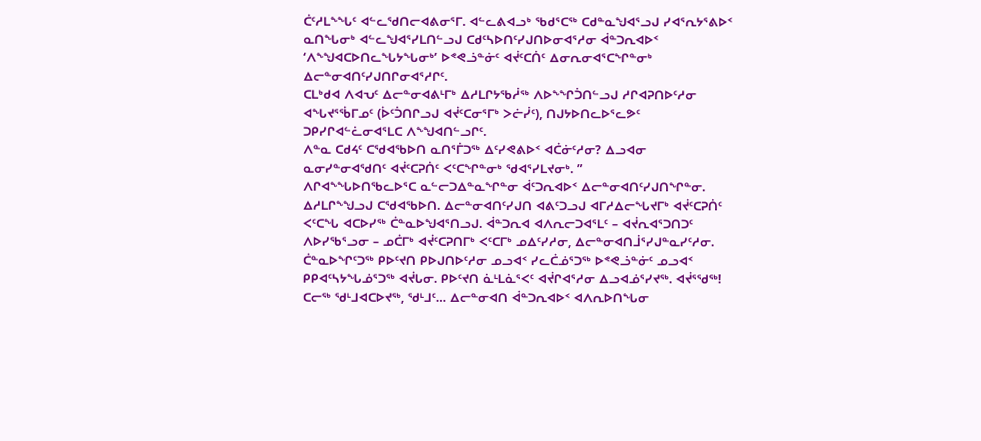ᑖᑦᓱᒪᖕᖓᑦ ᐊᓪᓚᖁᑎᓕᐊᕕᓂᕐᒥ. ᐊᓪᓚᕕᐊᓗᒃ ᖃᑯᕐᑕᖅ ᑕᑯᓐᓇᖑᐊᕐᓗᒍ ᓯᐊᕐᕆᔭᕐᕕᐅᑉ ᓇᑎᖓᓂᒃ ᐊᓪᓚᖑᐊᕐᓯᒪᑎᓪᓗᒍ ᑕᑯᑦᓴᐅᑎᑦᓯᒍᑎᐅᓂᐊᕐᓱᓂ ᐋᓐᑐᕆᐊᐅᑉ ‘ᐱᖕᖑᐊᑕᐅᑎᓚᖓᔭᖓᓂᒃ’ ᐅᕝᕙᓘᓐᓃᑦ ᐊᔫᑦᑕᑏᑦ ᐃᓂᕆᓂᐊᕐᑕᖏᓐᓂᒃ ᐃᓕᓐᓂᐊᑎᑦᓯᒍᑎᒋᓂᐊᕐᓱᒋᑦ.
ᑕᒪᒃᑯᐊ ᐱᐊᕃᑦ ᐃᓕᓐᓂᐊᕕᒻᒥᒃ ᐃᓱᒪᒋᔭᖃᓲᖅ ᐱᐅᖕᖏᑑᑎᓪᓗᒍ ᓱᒋᐊᕈᑎᐅᑦᓱᓂ ᐊᖓᔪᕐᖄᒥᓄᑦ (ᐆᑦᑑᑎᒋᓗᒍ ᐊᔫᑦᑕᓂᕐᒥᒃ ᐳᓖᓰᑦ), ᑎᒍᔭᐅᑎᓚᐅᕐᓚᕗᑦ ᑐᑭᓯᒋᐊᓪᓛᓂᐊᕐᒪᑕ ᐱᖕᖑᐊᑎᓪᓗᒋᑦ.
ᐱᓐᓇ ᑕᑯᔦᑦ ᑕᖁᐊᖃᐅᑎ ᓇᑎᕐᒦᑐᖅ ᐃᑦᓯᕙᕕᐅᑉ ᐊᑖᓃᑦᓱᓂ? ᐃᓗᐊᓂ ᓇᓂᓯᓐᓂᐊᖁᑎᑦ ᐊᔫᑦᑕᕈᑏᑦ ᐸᑦᑕᖏᓐᓂᒃ ᖁᐊᕐᓯᒪᔪᓂᒃ. ”
ᐱᒋᐊᖕᖓᐅᑎᖃᓚᐅᕐᑕ ᓇᓪᓕᑐᐃᓐᓇᖏᓐᓂ ᐋᑦᑐᕆᐊᐅᑉ ᐃᓕᓐᓂᐊᑎᑦᓯᒍᑎᖏᓐᓂ. ᐃᓱᒪᒋᖕᖑᓗᒍ ᑕᖁᐊᖃᐅᑎ. ᐃᓕᓐᓂᐊᑎᑦᓯᒍᑎ ᐊᕕᑦᑐᓗᒍ ᐊᒥᓱᐃᓕᖓᔪᒥᒃ ᐊᔫᑦᑕᕈᑏᑦ ᐸᑦᑕᖓ ᐊᑕᐅᓯᖅ ᑖᓐᓇᐅᖑᐊᕐᑎᓗᒍ. ᐋᓐᑐᕆᐊ ᐊᐱᕆᓕᑐᐊᕐᒪᑦ – ᐊᔫᕆᐊᕐᑐᑎᑐᑦ ᐱᐅᓯᖃᕐᓗᓂ – ᓄᑖᒥᒃ ᐊᔫᑦᑕᕈᑎᒥᒃ ᐸᑦᑕᒥᒃ ᓄᐃᑦᓯᓱᓂ, ᐃᓕᓐᓂᐊᑎᒨᕐᓯᒍᓐᓇᓯᑦᓱᓂ. ᑖᓐᓇᐅᖏᑦᑐᖅ ᑭᐅᑦᔪᑎ ᑭᐅᒍᑎᐅᑦᓱᓂ ᓄᓗᐊᑉ ᓯᓚᑖᓅᕐᑐᖅ ᐅᕝᕙᓘᓐᓃᑦ ᓄᓗᐊᑉ ᑭᑭᐊᑦᓴᔭᖓᓅᕐᑐᖅ ᐊᔫᒐᓂ. ᑭᐅᑦᔪᑎ ᓈᒻᒪᓈᕐᐸᑦ ᐊᔫᒋᐊᕐᓱᓂ ᐃᓗᐊᓅᕐᓯᔪᖅ. ᐊᔫᕐᖁᖅ!
ᑕᓕᖅ ᖁᒻᒧᐊᑕᐅᔪᖅ, ᖁᒻᒧᑦ… ᐃᓕᓐᓂᐊᑎ ᐋᓐᑐᕆᐊᐅᑉ ᐊᐱᕆᐅᑎᖓᓂ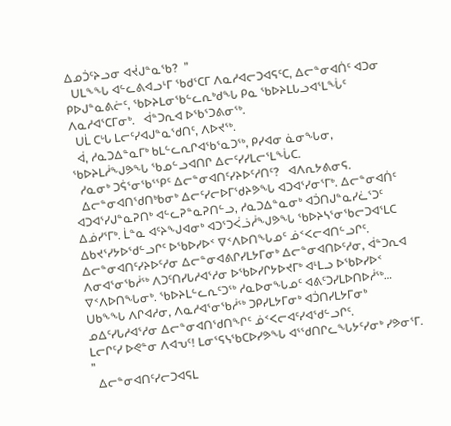ᐃᓄᑑᑦᔨᓗᓂ ᐊᔫᒍᓐᓇᖃ?  ”
  ᑌᒪᖕᖓ ᐊᓪᓚᕕᐊᓗᒻᒥ ᖃᑯᕐᑕᒥ ᐱᓇᓱᐊᓕᑐᐊᕋᑦᑕ, ᐃᓕᓐᓂᐊᑏᑦ ᐊᑐᓂ ᑭᐅᒍᓐᓇᕕᓖᑦ, ᖃᐅᔨᒪᓂᖃᓪᓚᕆᒃᑯᖓ ᑭᓇ ᖃᐅᔨᒪᒐᓗᐊᕐᒪᖔᑦ ᐱᓇᓱᐊᕐᑕᒥᓂᒃ.   ᐋᓐᑐᕆᐊ ᐅᖃᕐᑐᕕᓂᖅ.
  ᑌᒫ ᑕᒡᒐ ᒪᓕᑦᓯᐊᒍᓐᓇᖁᑎᑦ, ᐱᐅᔪᖅ.
  ᐋ, ᓱᓇᑐᐃᓐᓇᒥᒃ ᑲᒪᓪᓚᕆᒋᐊᖃᕐᓇᑐᖅ, ᑭᓯᐊᓂ ᓈᓂᖓᓂ, ᖃᐅᔨᒪᓲᖑᕗᖓ ᖃᓄᓪᓗᐊᑎᒋ ᐃᓕᑦᓯᓯᒪᓕᕐᒪᖔᑕ.
  ᓱᓇᓂᒃ ᑐᕌᕐᓂᖃᕐᕿᑦ ᐃᓕᓐᓂᐊᑎᑦᓯᔨᐅᑦᓱᑎᑦ?   ᐊᐱᕆᔭᕕᓂᕋ.
  ᐃᓕᓐᓂᐊᑎᖁᑎᒃᑲᓂᒃ ᐃᓕᑦᓯᓕᐅᒥᖁᔨᕗᖓ ᐊᑐᐊᕐᓯᓂᕐᒥᒃ. ᐃᓕᓐᓂᐊᑏᑦ ᐊᑐᐊᕐᓯᒍᓐᓇᕈᑎᒃ ᐊᓪᓚᕈᓐᓇᕈᑎᓪᓗ, ᓱᓇᑐᐃᓐᓇᓂᒃ ᐊᑑᑎᒍᓐᓇᓯᓛᕐᑐᑦ ᐃᓅᓯᕐᒥᒃ. ᒫᓐᓇ ᐊᑦᔨᖑᐊᓂᒃ ᐊᑐᕐᑐᐹᓘᓲᖑᕗᖓ ᖃᐅᔨᓴᕐᓂᖃᓕᑐᐊᕐᒪᑕ ᐃᑲᔪᕐᓯᔭᐅᖁᓪᓗᒋᑦ ᐅᖃᐅᓯᐅᑉ ᐁᑉᐱᐅᑎᖓᓄᑦ ᓅᑉᐸᓕᐊᑎᓪᓗᒋᑦ.
ᐃᓕᓐᓂᐊᑎᑦᓯᔨᐅᑦᓱᓂ ᐃᓕᓐᓂᐊᕕᒋᓯᒪᔭᒥᓂᒃ ᐃᓕᓐᓂᐊᑎᐅᑦᓱᓂ, ᐋᓐᑐᕆᐊ ᐱᓂᐊᕐᓂᖃᓲᖅ ᐱᑐᑦᑎᓯᒐᓱᐊᕐᓱᓂ ᐅᖃᐅᓯᒋᔭᐅᔪᒥᒃ ᐊᒻᒪᓗ ᐅᖃᐅᓯᐅᑉ ᐁᑉᐱᐅᑎᖓᓂᒃ. ᖃᐅᔨᒪᓪᓚᕆᑦᑐᖅ ᓱᓇᐅᓂᖓᓄᑦ ᐊᕕᑦᑐᓯᒪᐅᑎᐅᓲᖅ… ᑌᑲᖕᖓ ᐱᒋᐊᓱᓂ, ᐱᓇᓱᐊᕐᓂᖃᓲᖅ ᑐᑭᓯᒪᔭᒥᓂᒃ ᐊᑑᑎᓯᒪᔭᒥᓂᒃ ᓄᐃᑦᓯᒐᓱᐊᕐᓱᓂ ᐃᓕᓐᓂᐊᑎᖁᑎᖏᑦ ᓅᑉᐸᓕᐊᑦᓯᐊᖁᓪᓗᒋᑦ.
ᒪᓕᒋᑦᓯ ᐅᕙᓐᓂ ᐱᐊᕃᑦ! ᒪᓂᕐᕋᓭᖃᑕᐅᓯᕗᖓ ᐊᕐᖁᑎᒋᓚᖓᔭᑦᓯᓂᒃ ᓯᕗᓂᕐᒥ.  ”
  ᐃᓕᓐᓂᐊᑎᑦᓯᓕᑐᐊᕋᒪ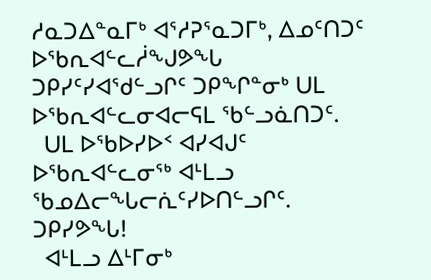ᓱᓇᑐᐃᓐᓇᒥᒃ ᐊᕐᓱᕈᕐᓇᑐᒥᒃ, ᐃᓄᑦᑎᑐᑦ ᐅᖃᕆᐊᓪᓚᓲᖑᕗᖓ ᑐᑭᓯᑦᓯᐊᖁᓪᓗᒋᑦ ᑐᑭᖏᓐᓂᒃ ᑌᒪ ᐅᖃᕆᐊᓪᓚᓂᐊᓕᕋᒪ ᖃᓪᓗᓈᑎᑐᑦ.
  ᑌᒪ ᐅᖃᐅᓯᐅᑉ ᐊᓯᐊᒍᑦ ᐅᖃᕆᐊᓪᓚᓂᖅ ᐊᒻᒪᓗ ᖃᓄᐃᓕᖓᓕᕇᑦᓯᐅᑎᓪᓗᒋᑦ. ᑐᑭᓯᕗᖓ!
  ᐊᒻᒪᓗ ᐃᒻᒥᓂᒃ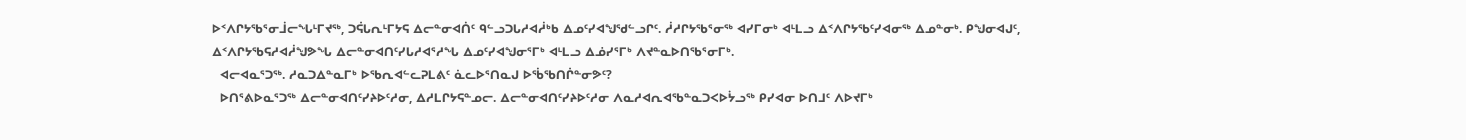ᐅᑉᐱᒋᔭᖃᕐᓂᒨᓕᖓᒻᒥᔪᖅ, ᑐᕌᒐᕆᒻᒥᔭᕋ ᐃᓕᓐᓂᐊᑏᑦ ᑫᓪᓗᑐᒐᓱᐊᓲᒃᑲ ᐃᓄᑦᓯᐊᖑᖁᓪᓗᒋᑦ. ᓲᓱᒋᔭᖃᕐᓂᖅ ᐊᓯᒥᓂᒃ ᐊᒻᒪᓗ ᐃᑉᐱᒋᔭᖃᑦᓯᐊᓂᖅ ᐃᓄᓐᓂᒃ. ᑭᖑᓂᐊᒍᑦ, ᐃᑉᐱᒋᔭᖃᕋᓱᐊᓲᖑᕗᖓ ᐃᓕᓐᓂᐊᑎᑦᓯᒐᓱᐊᕐᓱᖓ ᐃᓄᑦᓯᐊᖑᓂᕐᒥᒃ ᐊᒻᒪᓗ ᐃᓅᓯᕐᒥᒃ ᐱᔪᓐᓇᐅᑎᖃᕐᓂᒥᒃ.
  ᐊᓕᐊᓇᕐᑐᖅ. ᓱᓇᑐᐃᓐᓇᒥᒃ ᐅᖃᕆᐊᓪᓚᕈᒪᕕᑦ ᓈᓚᐅᕐᑎᓇᒍ ᐅᖄᖃᑎᒌᓐᓂᕗᑦ?
  ᐅᑎᕐᕕᐅᓇᕐᑐᖅ ᐃᓕᓐᓂᐊᑎᑦᓯᔨᐅᑦᓱᓂ, ᐃᓱᒪᒋᔭᕋᓐᓄᓕ. ᐃᓕᓐᓂᐊᑎᑦᓯᔨᐅᑦᓱᓂ ᐱᓇᓱᐊᕆᐊᖃᓐᓇᑐᐸᐅᔮᓗᖅ ᑭᓯᐊᓂ ᐅᑎᒧᑦ ᐱᐅᔪᒥᒃ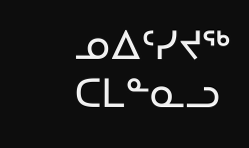ᓄᐃᑦᓯᔪᖅ ᑕᒪᓐᓇᓗ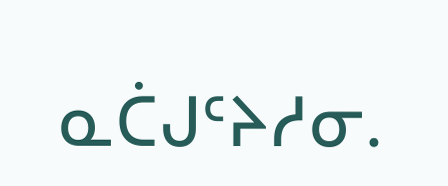ᓇᑖᒍᑦᔨᓱᓂ.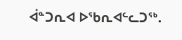ᐋᓐᑐᕆᐊ ᐅᖃᕆᐊᓪᓚᑐᖅ.